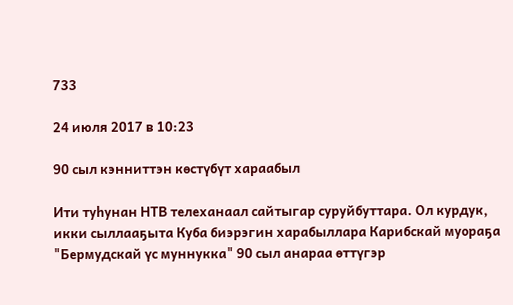733

24 июля 2017 в 10:23

90 сыл кэнниттэн көстүбүт хараабыл

Ити туһунан НТВ телеханаал сайтыгар суруйбуттара. Ол курдук, икки сыллааҕыта Куба биэрэгин харабыллара Карибскай муораҕа "Бермудскай үс муннукка" 90 сыл анараа өттүгэр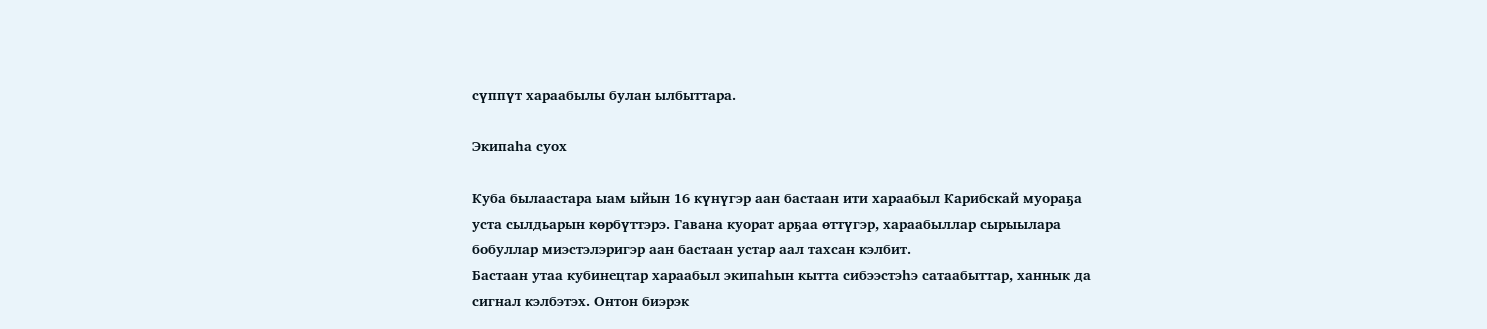сүппүт хараабылы булан ылбыттара.

Экипаһа суох

Куба былаастара ыам ыйын 16 күнүгэр аан бастаан ити хараабыл Карибскай муораҕа уста сылдьарын көрбүттэрэ. Гавана куорат арҕаа өттүгэр, хараабыллар сырыылара бобуллар миэстэлэригэр аан бастаан устар аал тахсан кэлбит.
Бастаан утаа кубинецтар хараабыл экипаһын кытта сибээстэһэ сатаабыттар, ханнык да сигнал кэлбэтэх. Онтон биэрэк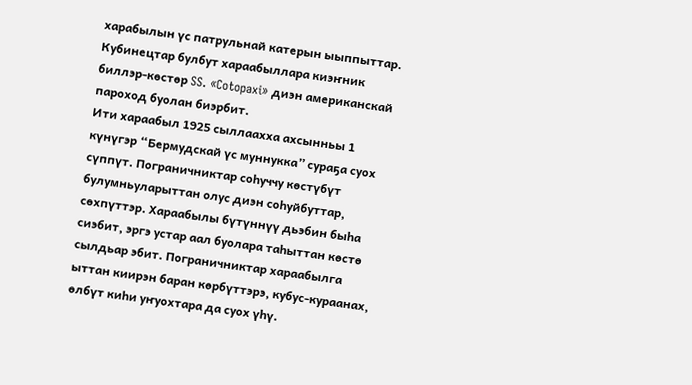харабылын үс патрульнай катерын ыыппыттар. Кубинецтар булбут хараабыллара киэҥник биллэр-көстөр SS. «Cotopaxi» диэн американскай пароход буолан биэрбит.
Ити хараабыл 1925 сыллаахха ахсынньы 1 күнүгэр “Бермудскай үс муннукка” сураҕа суох сүппүт. Пограничниктар соһуччу көстүбүт булумньуларыттан олус диэн соһуйбуттар, сөхпүттэр. Хараабылы бүтүннүү дьэбин быһа сиэбит, эргэ устар аал буолара таһыттан көстө сылдьар эбит. Пограничниктар хараабылга ыттан киирэн баран көрбүттэрэ, кубус-кураанах, өлбүт киһи уҥуохтара да суох үһү.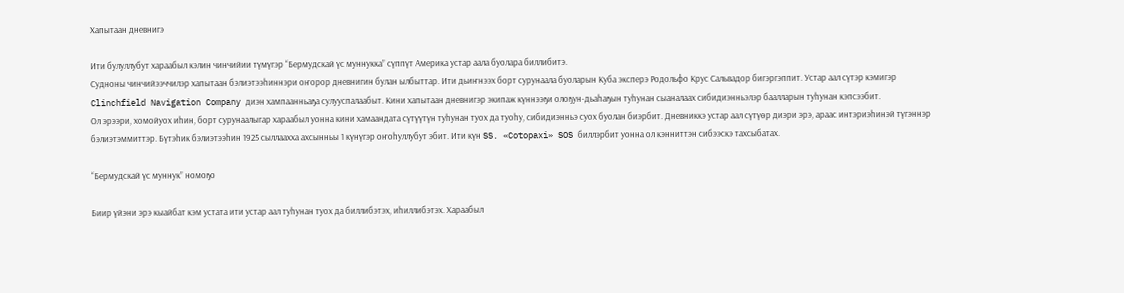Хапытаан дневнигэ

Ити булуллубут хараабыл кэлин чинчийии түмүгэр “Бермудскай үс муннукка” сүппүт Америка устар аала буолара биллибитэ.
Судноны чинчийээччилэр хапытаан бэлиэтээһиннэри оҥорор дневнигин булан ылбыттар. Ити дьиҥнээх борт сурунаала буоларын Куба эксперэ Родольфо Крус Сальвадор бигэргэппит. Устар аал сүтэр кэмигэр Clinchfield Navigation Company диэн хампаанньаҕа сулууспалаабыт. Кини хапытаан дневнигэр экипаж күннээҕи олоҕун-дьаһаҕын туһунан сыаналаах сибидиэнньэлэр баалларын туһунан кэпсээбит.
Ол эрээри, хомойуох иһин, борт сурунаалыгар хараабыл уонна кини хамаандата сүтүүтүн туһунан туох да туоһу, сибидиэнньэ суох буолан биэрбит. Дневниккэ устар аал сүтүөр диэри эрэ, араас интэриэһинэй түгэннэр бэлиэтэммиттэр. Бүтэһик бэлиэтээһин 1925 сыллаахха ахсынньы 1 күнүгэр оҥоһуллубут эбит. Ити күн SS. «Cotopaxi» SOS биллэрбит уонна ол кэнниттэн сибээскэ тахсыбатах.

“Бермудскай үс муннук” номоҕо

Биир үйэни эрэ кыайбат кэм устата ити устар аал туһунан туох да биллибэтэх, иһиллибэтэх. Хараабыл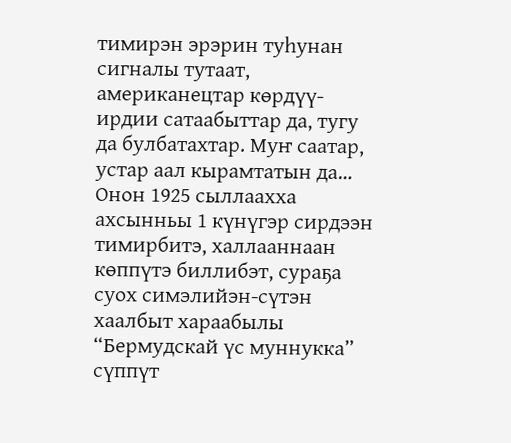тимирэн эрэрин туһунан сигналы тутаат, американецтар көрдүү-ирдии сатаабыттар да, тугу да булбатахтар. Муҥ саатар, устар аал кырамтатын да…
Онон 1925 сыллаахха ахсынньы 1 күнүгэр сирдээн тимирбитэ, халлааннаан көппүтэ биллибэт, сураҕа суох симэлийэн-сүтэн хаалбыт хараабылы “Бермудскай үс муннукка” сүппүт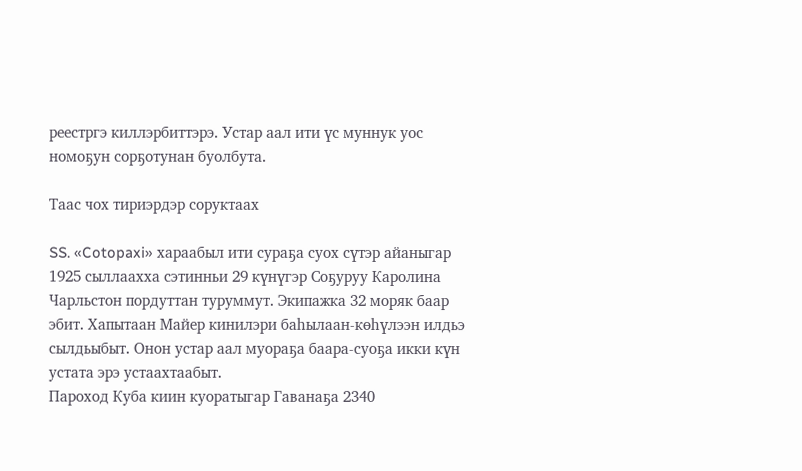реестргэ киллэрбиттэрэ. Устар аал ити үс муннук уос номоҕун сорҕотунан буолбута.

Таас чох тириэрдэр соруктаах

SS. «Cotopaxi» хараабыл ити сураҕа суох сүтэр айаныгар 1925 сыллаахха сэтинньи 29 күнүгэр Соҕуруу Каролина Чарльстон пордуттан туруммут. Экипажка 32 моряк баар эбит. Хапытаан Майер кинилэри баһылаан-көһүлээн илдьэ сылдьыбыт. Онон устар аал муораҕа баара-суоҕа икки күн устата эрэ устаахтаабыт.
Пароход Куба киин куоратыгар Гаванаҕа 2340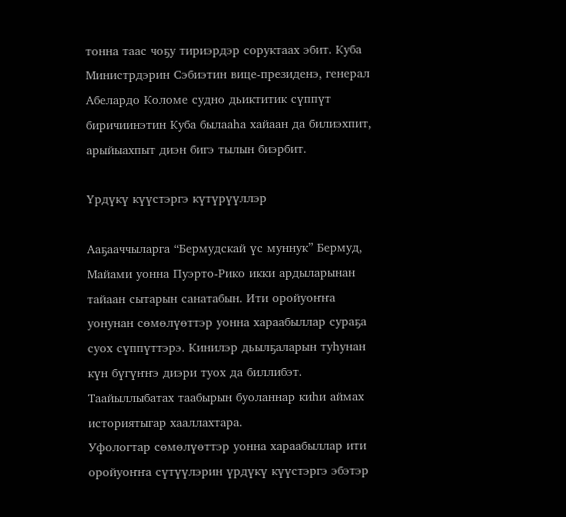тонна таас чоҕу тириэрдэр соруктаах эбит. Куба Министрдэрин Сэбиэтин вице-президенэ, генерал Абелардо Коломе судно дьиктитик сүппүт биричиинэтин Куба былааһа хайаан да билиэхпит, арыйыахпыт диэн бигэ тылын биэрбит.

Үрдүкү күүстэргэ күтүрүүллэр

Ааҕааччыларга “Бермудскай үс муннук” Бермуд, Майами уонна Пуэрто-Рико икки ардыларынан тайаан сытарын санатабын. Ити оройуоҥҥа уонунан сөмөлүөттэр уонна хараабыллар сураҕа суох сүппүттэрэ. Кинилэр дьылҕаларын туһунан күн бүгүҥҥэ диэри туох да биллибэт. Таайыллыбатах таабырын буоланнар киһи аймах историятыгар хааллахтара.
Уфологтар сөмөлүөттэр уонна хараабыллар ити оройуоҥҥа сүтүүлэрин үрдүкү күүстэргэ эбэтэр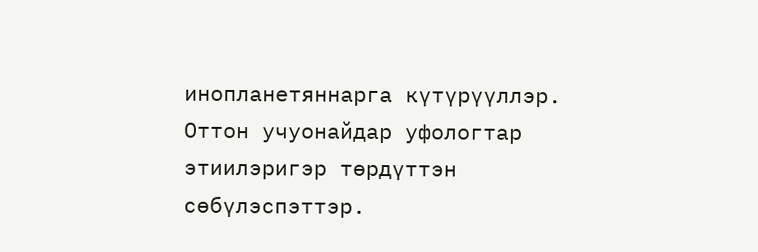инопланетяннарга күтүрүүллэр. Оттон учуонайдар уфологтар этиилэригэр төрдүттэн сөбүлэспэттэр.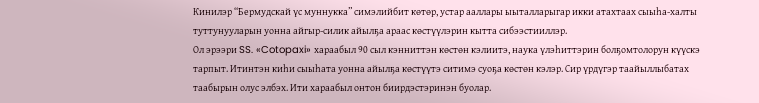Кинилэр “Бермудскай үс муннукка” симэлийбит көтөр, устар ааллары ыыталларыгар икки атахтаах сыыһа-халты туттунууларын уонна айгыр-силик айылҕа араас көстүүлэрин кытта сибээстииллэр.
Ол эрээри SS. «Cotopaxi» хараабыл 90 сыл кэнниттэн көстөн кэлиитэ, наука үлэһиттэрин болҕомтолорун күүскэ тарпыт. Итинтэн киһи сыыһата уонна айылҕа көстүүтэ ситимэ суоҕа көстөн кэлэр. Сир үрдүгэр таайыллыбатах таабырын олус элбэх. Ити хараабыл онтон биирдэстэринэн буолар.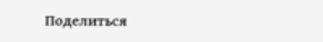Поделиться